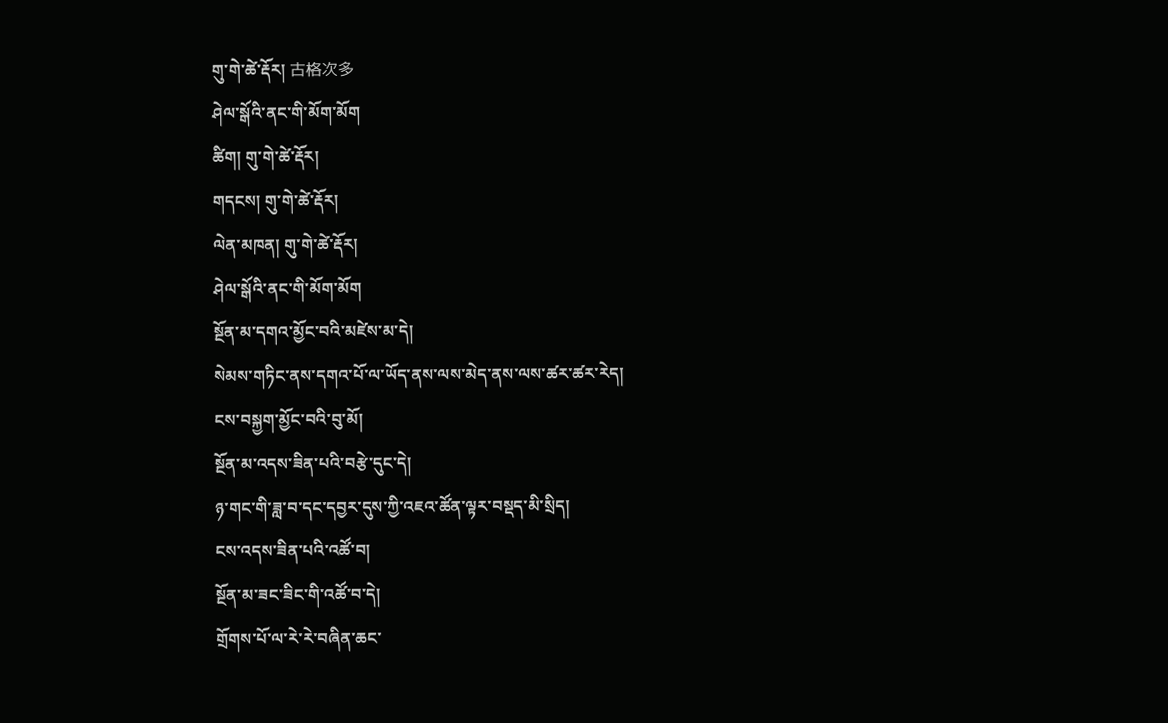གུ་གེ་ཚེ་རྡོར། 古格次多
ཤེལ་སྒོའི་ནང་གི་མོག་མོག
ཚིག། གུ་གེ་ཚེ་རྡོར།
གདངས། གུ་གེ་ཚེ་རྡོར།
ལེན་མཁན། གུ་གེ་ཚེ་རྡོར།
ཤེལ་སྒོའི་ནང་གི་མོག་མོག
སྔོན་མ་དགའ་མྱོང་བའི་མཛེས་མ་དེ།
སེམས་གཏིང་ནས་དགའ་པོ་ལ་ཡོད་ནས་ལས་མེད་ནས་ལས་ཚར་ཚར་རེད།
ངས་བསྐྱག་མྱོང་བའི་བུ་མོ།
སྔོན་མ་འདས་ཟིན་པའི་བརྩེ་དུང་དེ།
ཉ་གང་གི་ཟླ་བ་དང་དབྱར་དུས་ཀྱི་འཇའ་ཚོན་ལྟར་བསྡད་མི་སྲིད།
ངས་འདས་ཟིན་པའི་འཚོ་བ།
སྔོན་མ་ཟང་ཟིང་གི་འཚོ་བ་དེ།
གྲོགས་པོ་ལ་རེ་རེ་བཞིན་ཆང་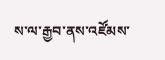ས་ལ་རྒྱབ་ནས་འཛོམས་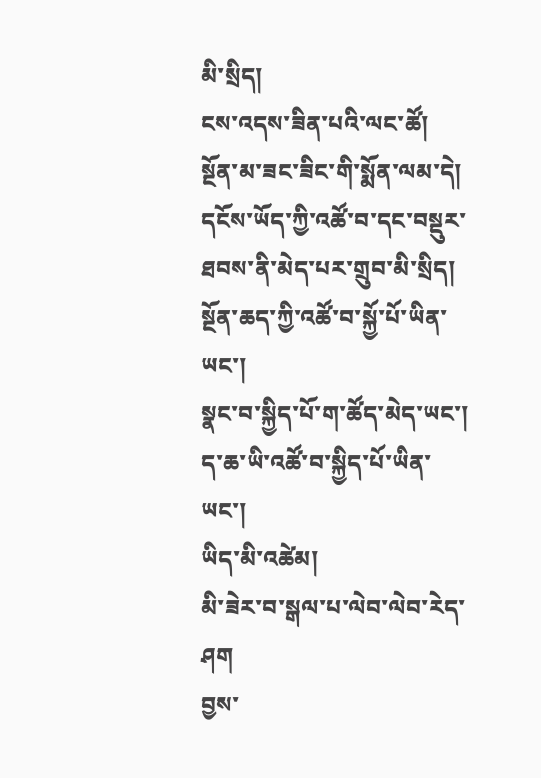མི་སྲིད།
ངས་འདས་ཟིན་པའི་ལང་ཚོ།
སྔོན་མ་ཟང་ཟིང་གི་སྨོན་ལམ་དེ།
དངོས་ཡོད་ཀྱི་འཚོ་བ་དང་བསྡུར་ཐབས་ནི་མེད་པར་གྲུབ་མི་སྲིད།
སྔོན་ཆད་ཀྱི་འཚོ་བ་སྐྱོ་པོ་ཡིན་ཡང་།
སྣང་བ་སྐྱིད་པོ་ག་ཚོད་མེད་ཡང་།
ད་ཆ་ཡི་འཚོ་བ་སྐྱིད་པོ་ཡིན་ཡང་།
ཡིད་མི་འཚེམ།
མི་ཟེར་བ་སྒལ་པ་ལེབ་ལེབ་རེད་ཤག
བྱས་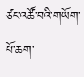ཙང་འཚོ་བའི་གཡོག་པོ་ཆག་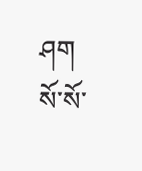ཤག
སོ་སོ་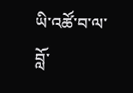ཡི་འཚོ་བ་ལ་བློ་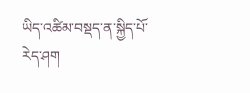ཡིད་འཚིམ་བསྡད་ན་སྐྱིད་པོ་རེད་ཤག